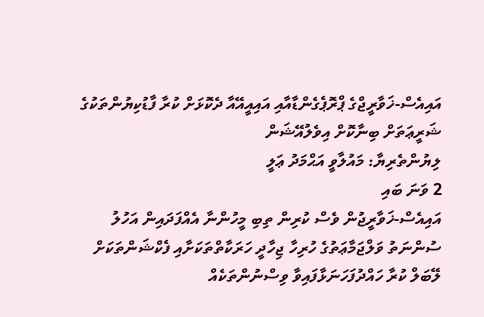އައިއެސް-ޚަވާރީޖްގެ ޕްރޮޕެގެންޑާއާއި އައިއީއޭއާ ދެކޮޅަށް ކުރާ ފާޑުކިޔުންތަކުގެ ޝަރީޢަތަށް ބިނާކޮށް އިވެލުއޭޝަން
ލިޔުންތެރިޔާ: މައުލާވީ އަޙްމަދު ޢަލީ
2 ވަނަ ބައި
އައިއެސް-ޚަވާރީޖުން ވެސް ކުރިން ތިބި މީހުންނާ އެއްފަދައިން އަހުލު ސުންނަތު ވަލްޖަމާޢަތުގެ ހުރިހާ ޖިހާދީ ހަރަކާތްތަކަށާއި ފެކްޝަންތަކަށް ލޭބަލް ކުރާ ހައްދުފަހަނަޅާފައިވާ ވިސްނުންތަކެއް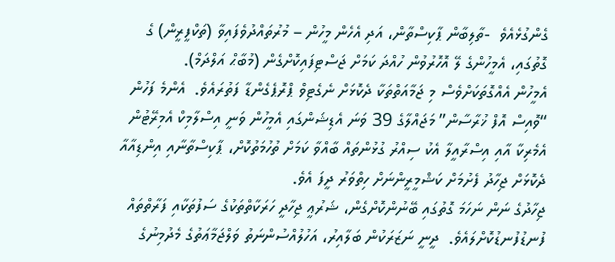ގެންގުޅެއެވެ  -ތާލިބާން ޕާކިސްތާން، އަދި އެހެން މީހުން – މުރުތައްދުވެފައިވާ (ތަކްފީރީން) ގެ ގޮތުގައި، އެމީހުންގެ ލޭ އޮހޮރުވުން ހުއްދަ ކަމަށް ޖަސްޓިފައިކޮށްގެން (މުބާޙް އަލްދަމް).
އެމީހުން އެއްގޮތަކަށްވެސް މި ޖަމާއަތްތަކާ ދެކޮޅަށް ނެގެޓިވް ޕްރޮޕެގެންޑާ ފަތުރައެވެ.  އެންމެ ފަހުން “ވޮއިސް އޮފް ޚުރާސާން” މަޖައްލާގެ 39 ވަނަ އެޑިޝަންގައި އެމީހުން ވަނީ އިސްލާމިކް އެމިރޭޓުން އެމެރިކާ އާއި އިސްރާއީލާ އެކު ސިއްރު ގުޅުންތައް ބާއްވާ ކަމަށް ތުހުމަތުކޮށް، ޕާކިސްތާނާއި އިންޑިއާއާ ދެކޮޅަށް ޖިހާދު ފެށުމަށް ކަޝްމީރީންނަށް ހިތްވަރު ދީފަ އެވެ.
ޖިހާދުގެ ނަން ނަހަމަ ގޮތުގައި ބޭނުންކޮށްގެން، ޝަރުޢީ ޖިހާދީ ހަރަކާތްތަކުގެ ސަފުތަކާއި ފަރާތްތައް ފުނޑުފުނޑުކޮށްލައެވެ.  ދީނީ ނަޒަރަކުން ބަލާއިރު، އަހުލުއްސުންނަތު ވަލްޖަމާޢަތުގެ މެދުމިނުގެ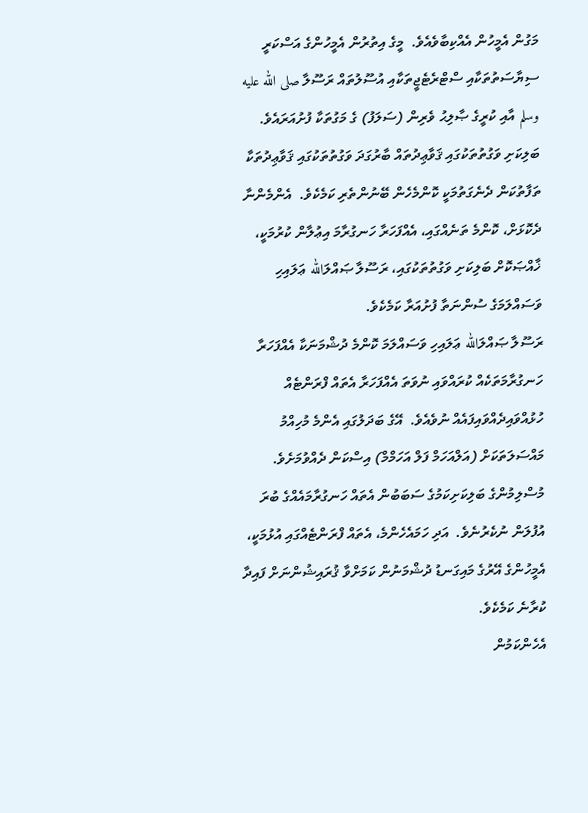މަގުން އެމީހުން އެއްކިބާވެއެވެ.  މީގެ އިތުރުން އެމީހުންގެ އަސްކަރީ ސިޔާސަތުތަކާއި ސްޓްރެޓެޖީތަކާއި އުސޫލުތައް ރަސޫލާ صلى الله عليه وسلم އާއި ކުރީގެ ޞާލިޙު ވެރިން (ސަލަފު) ގެ މަގުތަކާ ފުށުއަރައެވެ.
ބަލިކަށި ވަގުތުތަކުގައި ޤަވާޢިދުތައް ބާރުގަދަ ވަގުތުތަކުގައި ޤަވާޢިދުތަކާ ތަފާތުކަން ދެނެގަތުމަކީ ކޮންމެހެން ބޭނުންތެރި ކަމެކެވެ.  އެންމެންނާ ދެކޮޅަށް، ކޮންމެ ތަނެއްގައި، އެއްފަހަރާ ހަނގުރާމަ އިޢުލާން ކުރުމަކީ، ޚާއްޞަކޮށް ބަލިކަށި ވަގުތުތަކުގައި، ރަސޫލާ ޞައްލަالله ޢަލައިހި ވަސައްލަމަގެ ސުންނަތާ ފުށުއަރާ ކަމެކެވެ.
ރަސޫލާ ޞައްލަالله ޢަލައިހި ވަސައްލަމަ ކޮންމެ ދުޝްމަނަކާ އެއްފަހަރާ ހަނގުރާމަތަކެއް ކުރައްވައި ނުވަތަ އެއްފަހަރާ އެތައް ފްރަންޓެއް ހުޅުއްވައިދެއްވައިފައެއް ނުވެއެވެ.  އޭގެ ބަދަލުގައި އެންމެ މުހިއްމު މައްސަލަތަކަށް (އަލްއަހަމް ފަލް އަހަމްމް) އިސްކަން ދެއްވުމަށެވެ.  މުސްލިމުންގެ ބަލިކަށިކަމުގެ ސަބަބުން އެތައް ހަނގުރާމައެއްގެ ބުރަ އުފުލަން ނުކެރުނެވެ.  އަދި ހަމައެހެންމެ، އެތައް ފްރަންޓެއްގައި އުޅުމަކީ، އެމީހުންގެ އޭރުގެ މައިގަނޑު ދުޝްމަނުން ކަމަށްވާ ޤުރައިޝުންނަށް ފައިދާ ކުރާނެ ކަމެކެވެ.
އެހެންކަމުން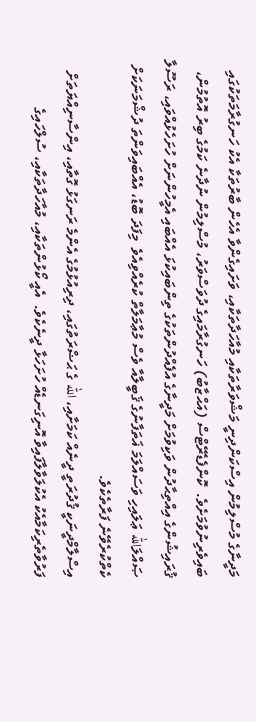މަދީނާގެ މުސްލިމުން އިސްކަންދިނީ މަޝްވަރާތަކާއި މުއާހަދާތަކާއި، ވަށައިގެންވާ އެހެން ބާރުތަކާ އެކު ހަނގުރާމަތަކުގައި ބައިވެރިނުވުމަށެވެ.  ކޮންފެޑެރޭޓްސް (އަޙްޒާބު) ހަނގުރާމައިގެ ދުވަސްވަރު، މުސްލިމުން ނުދާނެ ކަމުގެ ބިރު އޮތުމުން، ޤުރައިޝުންގެ އިއްތިޙާދުން ވަކިވުމަށް މަދީނާގެ އުފެއްދުންތަކުގެ ތިންބައިކުޅަ އެއްބައި އެމީހުންނަށް ހުށަހެޅުއްވައި، ރަސޫލާ ޞައްލަالله ޢަލައިހި ވަސައްލަމަ ޣަތަފާނުގެ ޤަބީލާއާ ވެސް މުޢާމަލާތް ކުރެއްވިއެވެ  މިފަދަ ބޮޑު، އެއްބައިވަންތަ ދުޝްމަނަކަށް ކެތްކުރެވޭނެ ފަރާތެކެވެ.
އިސްލާމްދީނަކީ ޤުދުރަތީ ދީނެއް ކަމަށާއި، الله ގެ ޙަޟްރަތުގައި، ދިރިއުޅުމުގެ އެންމެ ރަނގަޅު ގޮތާއި، އިންސާނިއްޔަތަށް ފަރުވާތެރިކަމާއެކު އެކުލަވާލާފައިވާ އޮނިގަނޑެއް ހުށަހަޅާ ދީނެކެވެ.  އެއީ ކޯޅުންތަކާއި، މުއާހަދާތަކާއި، ސުލްހައިގެ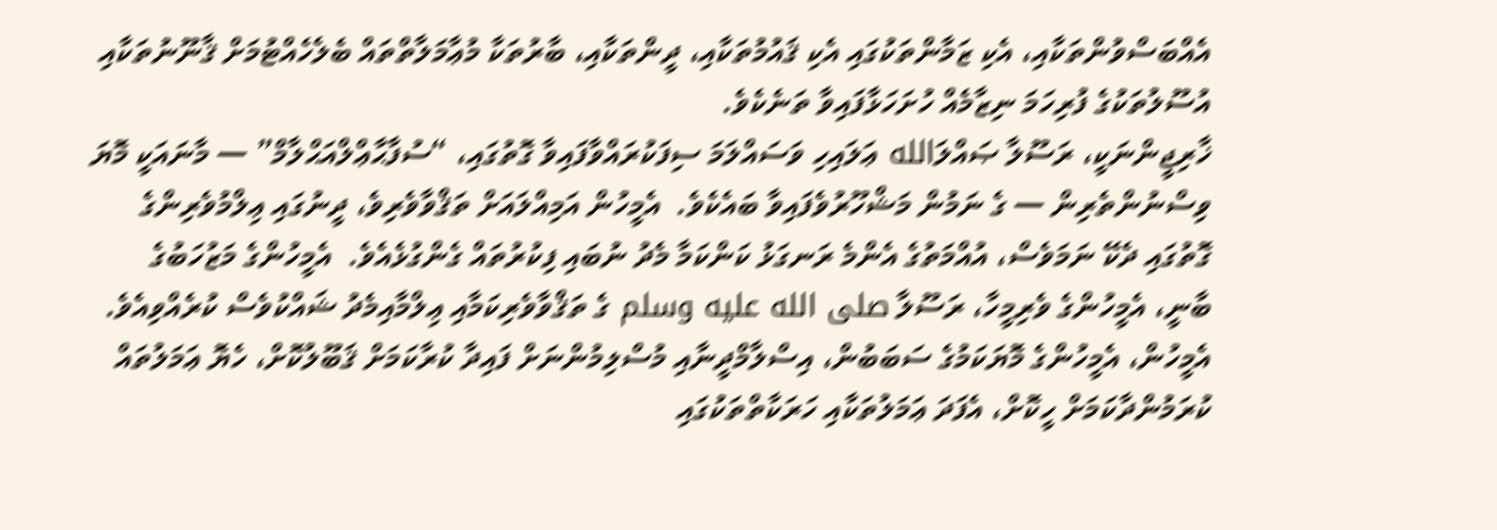އެއްބަސްވުންތަކާއި، އެކި ޒަމާންތަކުގައި އެކި ޤައުމުތަކާއި، ދީންތަކާއި، ބާރުތަކާ މުޢާމަލާތްތައް ބެލެހެއްޓުމަށް ޤާނޫނުތަކާއި އުސޫލުތަކުގެ ފުރިހަމަ ނިޒާމެއް ހުށަހަޅާފައިވާ ތަނެކެވެ.
ޚާރިޖީންނަކީ، ރަސޫލާ ޞައްލަالله ޢަލައިހި ވަސައްލަމަ ސިފަކުރައްވާފައިވާ ގޮތުގައި، “ސުފާޙާޢްލްއަޙްލާމް” — މާނައަކީ މޮޔަ ވިސްނުންތެރިން — ގެ ނަމުން މަޝްހޫރުވެފައިވާ ބައެކެވެ.  އެމީހުން އަމިއްލައަށް ތަޤްވާވެރިވެ، ދީނުގައި ޢިލްމުވެރިންގެ ގޮތުގައި ދެކޭ ނަމަވެސް، އުއްމަތުގެ އެންމެ ރަނގަޅު ކަންކަމާ މެދު ނުބައި ފިކުރުތައް ގެންގުޅެއެވެ.  އެމީހުންގެ މަޒުހަބުގެ ބާނީ، އެމީހުންގެ ވެރިމީހާ، ރަސޫލާ صلى الله عليه وسلم ގެ ތަޤްވާވެރިކަމާއި ޢިލްމާއިމެދު ޝައްކުވެސް ކުރެއްވިއެވެ.
އެމީހުން، އެމީހުންގެ މޮޔަކަމުގެ ސަބަބުން، އިސްލާމްދީނާއި މުސްލިމުންނަށް ފައިދާ ކުރާކަމަށް ޤަބޫލުކޮށް، ހެޔޮ ޢަމަލުތައް ކުރަމުންދާކަމަށް ހީކޮށް، އެފަދަ ޢަމަލުތަކާއި ހަރަކާތްތަކުގައި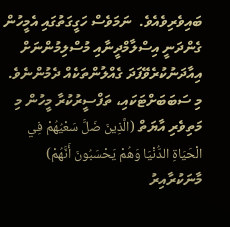ބައިވެރިވެއެވެ.  ނަމަވެސް ހަގީގަތުގައި އެމީހުން ގެންދަނީ އިސްލާމްދީނާއި މުސްލިމުންނަށް އިއާދަނުކުރެވޭފަދަ ގެއްލުންތަކެއް ދެމުންނެވެ.  މި ސަބަބަށްޓަކައި، ތަފްސީރުކުރާ މީހުން މި މަތިވެރި އާޔަތް (الَّذِينَ ضَلَّ سَعْيُهُمْ فِي الْحَيَاةِ الدُّنْيَا وَهُمْ يَحْسَبُونَ أَنَّهُمْ) މާނަކުރާއިރު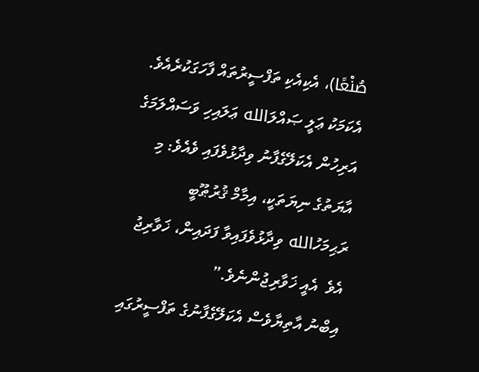صُنْعًا)، އެކިއެކި ތަފްސީރުތައް ފާހަގަކުރެއެވެ.  އެކަމަކު ޢަލީ ޞައްލަالله ޢަލައިހި ވަސައްލަމަގެ އަރިހުން އެކަލޭގެފާނު ވިދާޅުވެފައި ވެއެވެ: މި އާޔަތުގެ ނިޔަތަކީ، އިމާމް ޤުރުޠޫބީ ރަޙިމަހުالله ވިދާޅުވެފައިވާ ފަދައިން، ޚަވާރިޖު އެވެ  އެއީ ޚަވާރިޖުންނެވެ.”
އިބްނު އާތިޔާވެސް އެކަލޭގެފާނުގެ ތަފްސީރުގައި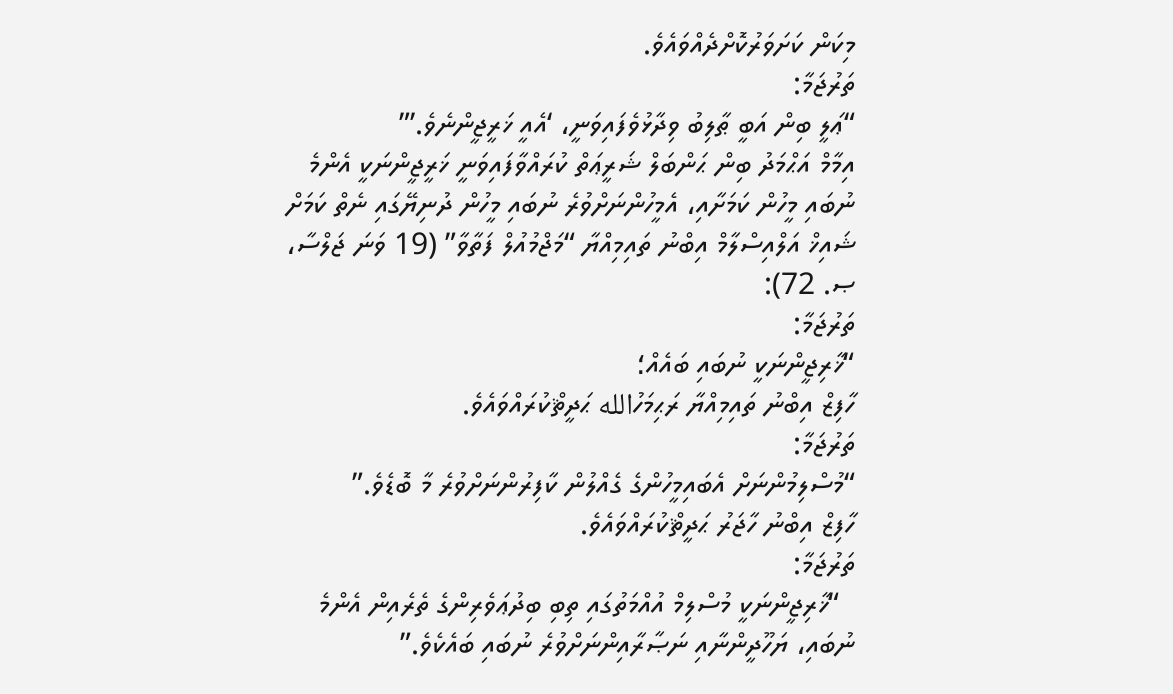މިކަން ކަށަވަރުކޮށްދެއްވައެވެ.
ތަރުޖަމާ:
“ޢަލީ ބިން އަބީ ޠާލިބު ވިދާޅުވެފައިވަނީ، ‘އެއީ ޚަރީޖީންނެވެ.’”
އިމާމް އަޙްމަދު ބިން ޙަންބަލް ޝަރީޢަތް ކުރައްވާފައިވަނީ ޚަރީޖީންނަކީ އެންމެ ނުބައި މީހުން ކަމަށާއި، އެމީހުންނަށްވުރެ ނުބައި މީހުން ދުނިޔޭގައި ނެތް ކަމަށް ޝައިޚް އަލްއިސްލާމް އިބްނު ތައިމިއްޔާ “މަޖްމުއުލް ފަތާވާ” (19 ވަނަ ޖަލްސާ، ޞ. 72):
ތަރުޖަމާ:
“ޚާރިޖީންނަކީ ނުބައި ބައެއް؛
ހާފިޒް އިބްނު ތައިމިއްޔާ ރަޙިމަހުالله ޙަދީޘްކުރައްވައެވެ.
ތަރުޖަމާ:
“މުސްލިމުންނަށް އެބައިމީހުންގެ ގެއްލުން ކާފިރުންނަށްވުރެ މާ ބޮޑެވެ.”
ހާފިޒް އިބްނު ހާޖަރު ޙަދީޘްކުރައްވައެވެ.
ތަރުޖަމާ:
  “ޚާރިޖީންނަކީ މުސްލިމް އުއްމަތުގައި ތިބި ބިދުޢަވެރިންގެ ތެރެއިން އެންމެ ނުބައި، ޔަހޫދީންނާއި ނަޞާރާއިންނަށްވުރެ ނުބައި ބައެކެވެ.”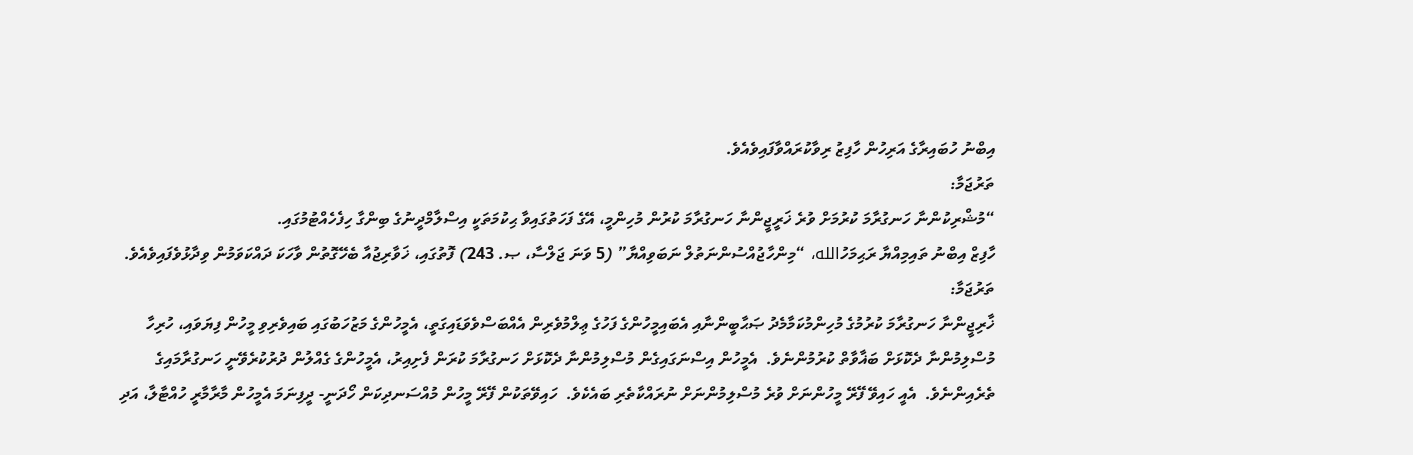އިބްނު ހުބައިރާގެ އަރިހުން ހާފިޒު ރިވާކުރައްވާފައިވެއެވެ.
ތަރުޖަމާ:
“މުޝްރިކުންނާ ހަނގުރާމަ ކުރުމަށް ވުރެ ޚަރީޖީންނާ ހަނގުރާމަ ކުރުން މުހިންމީ، އޭގެ ފަހަތުގައިވާ ޙިކުމަތަކީ އިސްލާމްދީނުގެ ބިންގާ ހިފެހެއްޓުމުގައި.
ހާފިޒް އިބްނު ތައިމިއްޔާ ރަޙިމަހުالله، “މިންހާޖުއްސުންނަތުލް ނަބަވިއްޔާ” (5 ވަނަ ޖަލްސާ، ޞ. 243) ފޮތުގައި، ޚަވާރިޖުއާ ބެހޭގޮތުން ވާހަކަ ދައްކަވަމުން ވިދާޅުވެފައިވެއެވެ.
ތަރުޖަމާ:
ޚާރިޖީންނާ ހަނގުރާމަ ކުރުމުގެ މުހިންމުކަމާމެދު ޞަޙާބީންނާއި އެބައިމީހުންގެ ފަހުގެ ޢިލްމުވެރިން އެއްބަސްވެވަޑައިގަތީ، އެމީހުންގެ މަޒުހަބުގައި ބައިވެރިވި މީހުން ފިޔަވައި، ހުރިހާ މުސްލިމުންނާ ދެކޮޅަށް ބަޣާވާތް ކުރުމުންނެވެ.  އެމީހުން އިސްނަގައިގެން މުސްލިމުންނާ ދެކޮޅަށް ހަނގުރާމަ ކުރަން ފެށިއިރު، އެމީހުންގެ ގެއްލުން ދުރުކުރެވޭނީ ހަނގުރާމައިގެ ތެރެއިންނެވެ.  އެއީ ހައިވޭ ފޭރޭ މީހުންނަށް ވުރެ މުސްލިމުންނަށް ނުރައްކާތެރި ބައެކެވެ.  ހައިވޭތަކުން ފޭރޭ މީހުން މުއްސަނދިކަން ހޯދަނީ- ދީފިނަމަ އެމީހުން މާރާމާރީ ހުއްޓާލާ، އަދި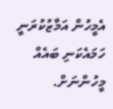އެމީހުން އަމާޒުކުރަނީ ހަމައެކަނި ބައެއް މީހުންނަށް.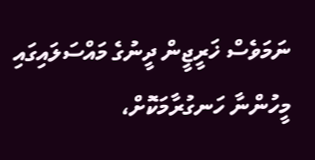ނަމަވެސް ޚަރީޖީން ދީނުގެ މައްސަލައިގައި މީހުންނާ ހަނގުރާމަކޮށް،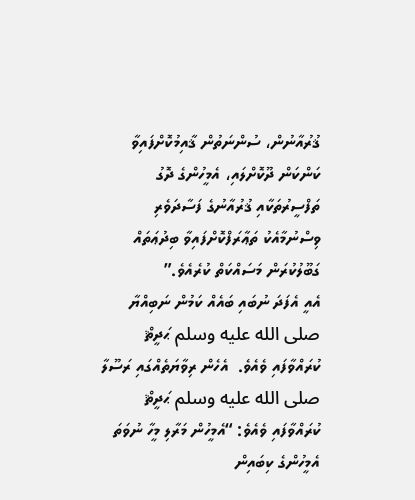ޤުރުއާނުން، ސުންނަތުން ޤާއިމުކޮށްފައިވާ ކަންކަން ދޫކޮށްލައި، އެމީހުންގެ ދޮގު ތަފްސީރުތަކާއި ޤުރުއާނުގެ ފަސާދަވެރި ވިސްނުމާއެކު ތަޢާރަފްކޮށްފައިވާ ބިދުޢަތައް ގަބޫލުކުރަން މަސައްކަތް ކުރެއެވެ.”
އެއީ އެފަދަ ނުބައި ބައެއް ކަމުން ނަބިއްޔާ صلى الله عليه وسلم ޙަދީޘް ކުރައްވާފައި ވެއެވެ.  އެހެން ރިވާޔަތެއްގައި ރަސޫލާ صلى الله عليه وسلم ޙަދީޘް ކުރައްވާފައި ވެއެވެ: “އެމީހުން މަރާލި މީހާ ނުވަތަ އެމީހުންގެ ކިބައިން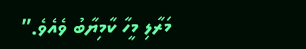މަރާލި މީހާ ކާމިޔާބު ވެއެވެ.”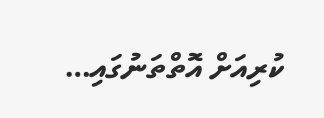ކުރިއަށް އޮތްތަނުގައި…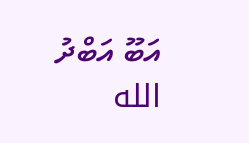އަބޫ އަބްދު الله